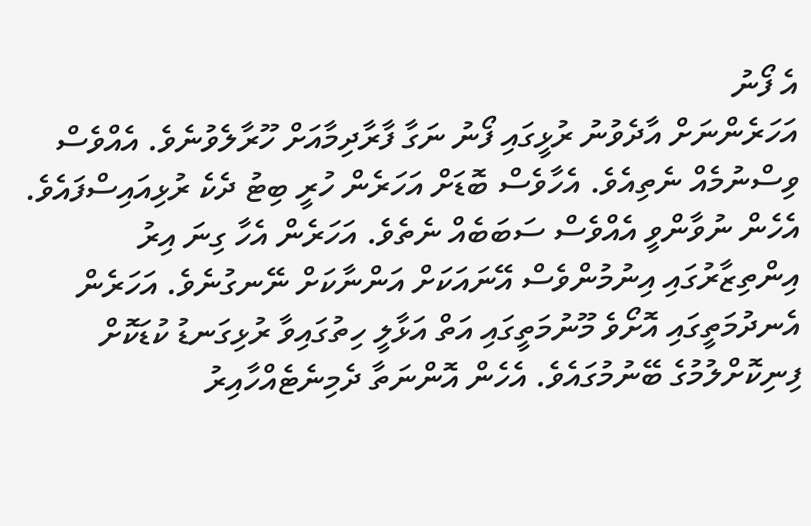އެ ފޯނު
އަހަރެންނަށް އާދެވުނު ރުޅީގައި ފޯނު ނަގާ ފާރާދިމާއަށް ހޫރާލެވުނެވެ. އެއްވެސް ވިސްނުމެއް ނެތިއެވެ. އެހާވެސް ބޮޑަށް އަހަރެން ހުރީ ބިޓު ދެކެ ރުޅިއައިސްފައެވެ. އެހެން ނުވާންވީ އެއްވެސް ސަބަބެއް ނެތެވެ. އަހަރެން އެހާ ގިނަ އިރު އިންތިޒާރުގައި އިނުމުންވެސް އޭނައަކަށް އަންނާކަށް ނޭނގުނެވެ. އަހަރެން އެނދުމަތީގައި އޮށޯވެ މޫނުމަތީގައި އަތް އަޅާލީ ހިތުގައިވާ ރުޅިގަނޑު ކުޑަކޮށް ފިނިކޮށްލުމުގެ ބޭނުމުގައެވެ. އެހެން އޮންނަތާ ދެމިނެޓެއްހާއިރު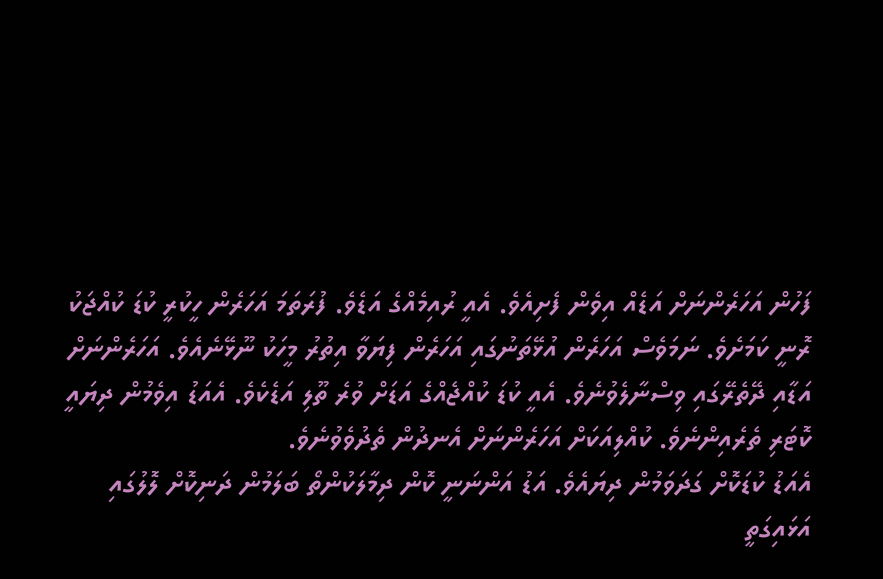ފަހުން އަހަރެންނަށް އަޑެއް އިވެން ފެށިއެވެ. އެއީ ރުއިމެއްގެ އަޑެވެ. ފުރަތަމަ އަހަރެން ހީކުރީ ކުޑަ ކުއްޖަކު ރޮނީ ކަމަށެވެ. ނަމަވެސް އަހަރެން އުޅޭތަނުގައި އަހަރެން ފިޔަވާ އިތުރު މީހަކު ނޫޅޭނެއެވެ. އަހަރެންނަށް އަޑާއި ދޭތެރޭގައި ވިސްނާލެވުނެވެ. އެއީ ކުޑަ ކުއްޖެއްގެ އަޑަށް ވުރެ ތޫލި އަޑެކެވެ. އެއަޑު އިވެމުން ދިޔައީ ކޮޓަރި ތެރެއިންނެވެ. ކުއްލިއަކަށް އަހަރެންނަށް އެނދުން ތެދުވެވުނެވެ.
އެއަޑު ކުޑަކޮށް ގަދަވަމުން ދިޔައެވެ. އަޑު އަންނަނީ ކޮން ދިމާލަކުންތޯ ބަލަމުން ދަނިކޮށް ލޮލުގައި އަޅައިގަތީ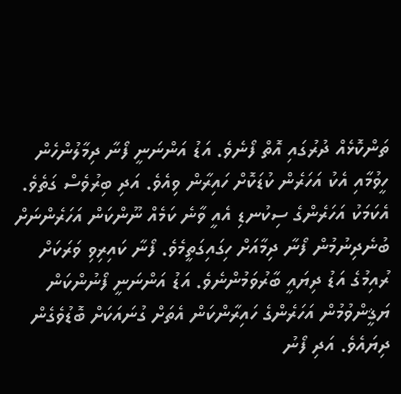ތަންކޮޅެއް ދުރުގައި އޮތް ފޯނެވެ. އަޑު އަންނަނީ ފޯނާ ދިމާލުންހެން ހީވުމާއި އެކު އަހަރެން ކުޑަކޮށް ހައިރާން ވިއެވެ. އަދި ބިރުވެސް ގަތެވެ. އެކަމަކު އަހަރެންގެ ސިކުނޑި އެއީ ވާނެ ކަމެއް ނޫންކަން އަހަރެންނަށް ބުނެދިނުމުން ފޯނާ ދިމާއަށް ހިގައިގަތީމެވެ. ފޯނާ ކައިރިވި ވަރަކަށް ރުއިމުގެ އަޑު ދިޔައީ ބާރުވަމުންނެވެ. އަޑު އަންނަނީ ފޯނުންކަން ޔަޤީންވުމުން އަހަރެންގެ ހައިރާންކަން އެތަށް ގުނައަކަށް ބޮޑުވެގެން ދިޔައެވެ. އަދި ފޯނު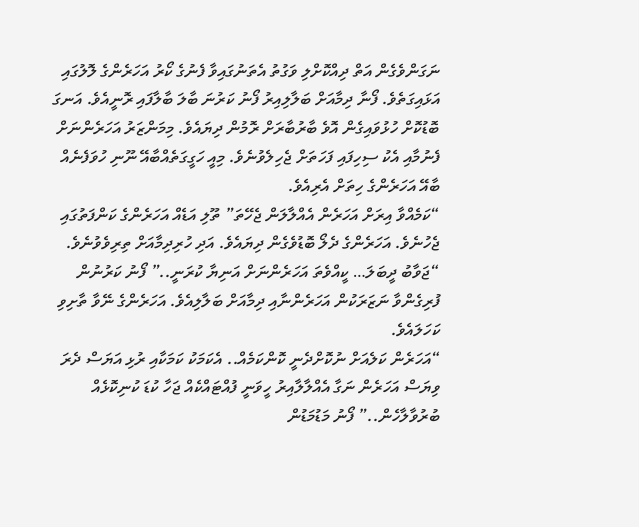ނަގަންވެގެން އަތް ދިއްކޮށްލި ވަގުތު އެތަނުގައިވާ ފެނުގެ ކޯރު އަހަރެންގެ ލޮލުގައި އަޅައިގަތެވެ. ފޯނާ ދިމާއަށް ބަލާލިއިރު ފޯނު ކަރުނަ ބާލަ ބާލާފައި ރޮނީއެވެ. އަނގަ ބޮޑުކޮށް ހުޅުވައިގެން އޮވެ ބާރުބާރަށް ރޮމުން ދިޔައެވެ. މިމަންޒަރު އަހަރެންނަށް ފެނުމާއި އެކު ސިހިފައި ފަހަތަށް ޖެހިލެވުނެވެ. މިއީ ހަގީގަތެއްބާއޭ ނޫނި ހުވަފެނެއް ބާއޭ އަހަރެންގެ ހިތަށް އެރިއެވެ.
“ކަމެއްވާ އިރަށް އަހަރެން އެއްލާލަން ޖެހޭތަ” ތޫލި އަޑެއް އަހަރެންގެ ކަންފަތުގައި ޖެހުނެވެ. އަހަރެންގެ ދެލޯ ބޮޑުވެގެން ދިޔައެވެ. އަދި ހުރިދިމާއަށް ތިރިވެވުނެވެ. “ޖަވާބު ދީބަލަ… ކީއްވެތަ އަހަރެންނަށް އަނިޔާ ކުރަނީ..” ފޯނު ކަރުނުން ފުރިގެންވާ ނަޒަރަކުން އަހަރެންނާއި ދިމާއަށް ބަލާލިއެވެ. އަހަރެންގެ ނޭވާ ތާށިވި ކަހަލައެވެ.
“އަހަރެން ކަލެއަށް ނުކޮށްދެނީ ކޮންކަމެއް.. އެކަމަކު ކަމަކާއި ރުޅި އަޔަސް ދެރަ ވިޔަސް އަހަރެން ނަގާ އެއްލާލާއިރު ހީވަނީ ފުއްޓައްކެއް ޖަހާ ކުޑަ ކުނިކޮޅެއް ބުރުވާލާހެން..” ފޯނު މަޑުމަޑުން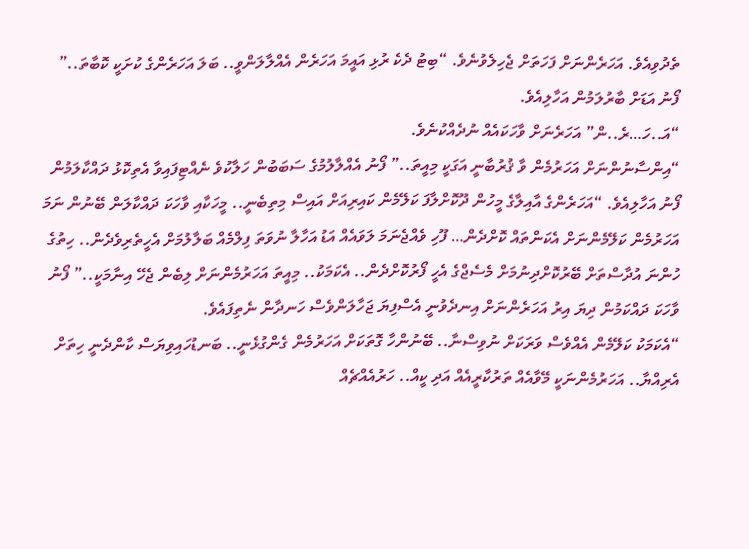ތެދުވިއެވެ. އަހަރެންނަށް ފަހަތަށް ޖެހިލެވުނެވެ. “ބިޓު ދެކެ ރުޅި އައީމަ އަހަރެން އެއްލާލަންވީ.. ބަލަ އަހަރެންގެ ކުށަކީ ކޮބާތަ..” ފޯނު އަޑަށް ބާރުލަމުން އަހާލިއެވެ.
“އަ..ހަ…ރެ..ން” އަހަރެނަށް ވާހަކައެއް ނުދެއްކުނެވެ.
“އިންސާނުންނަށް އަހަރުމެން ވާ ޤުރުބާނީ އަގަކީ މިއީތަ..” ފޯނު އެއްލާލުމުގެ ސަބަބުން ހަލާކުވެ ނެއްޓިފައިވާ އެތިކޮޅު ދައްކާލަމުން ފޯނު އަހާލިއެވެ. “އަހަރެންގެ އާއިލާގެ މީހުން ދޫކޮށްލާފަ ކަލޭމެން ކައިރިއަށް އައިސް މިތިބެނީ.. މީހަކާއި ވާހަކަ ދައްކާލަން ބޭނުން ނަމަ އަހަރުމެން ކަލޭމެންނަށް އެކަންތައް ކޮށްދެން… ފޫހި ވެއްޖެނަމަ ލަވައެއް އަޑު އަހާލާ ނުވަތަ ފިލްމެއް ބަލާލުމަށް އެހީތެރިވެދެން.. ހިތުގެ ހުންނަ އުދާސްތަށް ބޭރުކޮށްދިނުމަށް މެސެޖްގެ އެހީ ފޯރުކޮށްދެން.. އެކަމަކު.. މިއީތަ އަހަރުމެންނަށް ލިބެން ޖެހޭ އިނާމަކީ..” ފޯނު ވާހަކަ ދައްކަމުން ދިޔަ އިރު އަހަރެންނަށް އިނދެވުނީ އެސްފިޔަ ޖަހާލަންވެސް ހަނދާން ނެތިފައެވެ.
“އެކަމަކު ކަލޭމެން އެއްވެސް ވަރަކަށް ނުވިސްނާ.. ބޭނުންހާ ގޮތަކަށް އަހަރުމެން ގެންގުޅެނީ.. ބަނޑުހައިވިޔަސް ކާންދެނީ ހިތަށް އެރިއްޔާ.. އަހަރުމެންނަކީ މޭވާއެއް ތަރުކާރީއެއް އަދި ކީއް.. ހަރުއެއްޗެއް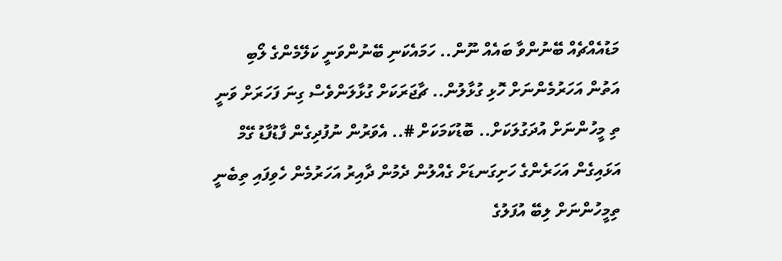މަޑުއެއްޗެއް ބޭނުންވާ ބައެއް ނޫން.. ހަމައެކަނި ބޭނުންވަނީ ކަލޭމެންގެ ލޯބި އަތުން އަހަރުމެންނަށް ހޮޅި ގުޅާލުން.. ޗާޖަރަކަށް ގުޅާލަންވެސް ގިނަ ފަހަރަށް ވަނީ ތި މީހުންނަށް އުދަގުލަކަށް.. ބޮޑުކަމަކަށް #.. އެވަރުން ނުފުދިގެން ފާޑުފާޑު ގޭމް އަޅައިގެން އަހަރެންގެ ހަށިގަނޑަށް ގެއްލުން ދެމުން ދާއިރު އަހަރުމެން ހެވިފައި ތިބެނީ ތިމީހުންނަށް ލިބޭ އުފަލުގެ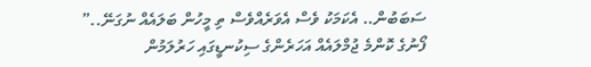ސަބަބުން.. އެކަމަކު ވެސް އެވަރެއްވެސް ތި މީހުން ބަލައެއް ނުގަނޭ..” ފޯނުގެ ކޮންމެ ޖުމްލައެއް އަހަރެންގެ ސިކުނޑީގައި ހަރުލަމުން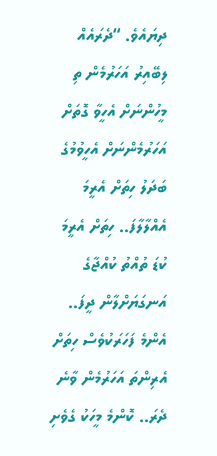ދިޔައެވެ. “ދެރައެއް ލިބޭއިރު އަހަރުމެން ތި މީހުންނަށް އެހީވާ ގޮތަށް އަހަރުމެންނަށް އެހީވުމުގެ ބަދަލު ހިތަށް އެރީމަ އެއްލާލާފަ.. ހިތަށް އެރީމަ ކުޑަ ތުއްތު ކުއްޖާގެ އަނގަޔަށްލާން ދީފަ.. އެންމެ ފަހަރަކުވެސް ހިތަށް އެރިންތަ އަހަރުމެން ވާނެ ދެރަ.. ކޮންމެ މީހަކު ގެވެށި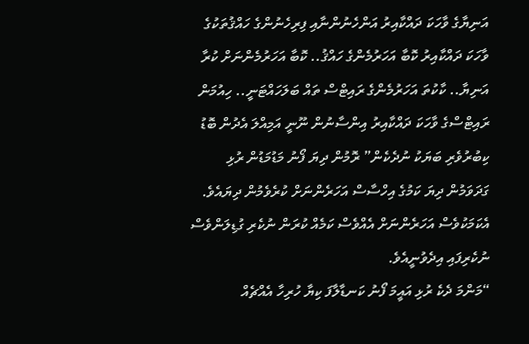އަނިޔާގެ ވާހަކަ ދައްކާއިރު އަންހެނުންނާއި ފިރިހެނުންގެ ހައްޤުތަކުގެ ވާހަކަ ދައްކާއިރު ކޮބާ އަހަރުމެންގެ ހައްޤު.. ކޮބާ އަހަރުމެންނަށް ކުރާ އަނިޔާ.. ކާކުތަ އަހަރުމެންގެ ރައިޓްސް ތައް ބަލަހައްޓަނީ.. ހިއުމަން ރައިޓްސްގެ ވާހަކަ ދައްކާއިރު އިންސާނުން ނޫނީ އަމިއްލަ އެދުން ބޮޑު ކިބުރުވެރި ބަޔަކު ނުދެކެން” ރޮމުން ދިޔަ ފޯނު މަޑުމަޑުން ރުޅި ގަދަވަމުން ދިޔަ ކަމުގެ އިހްސާސް އަހަރެންނަށް ކުރެވެމުން ދިޔައެވެ. އެކަމަކުވެސް އަހަރެންނަށް އެއްވެސް ކަމެއް ކުރަން ނުކެރި ގުޑިލަންވެސް ނުކެރިފައި އިދެވުނީއެވެ.
“މަންމަ ދެކެ ރުޅި އައީމަ ފޯނު ކަނޑާލާފަ ކިޔާ ހުރިހާ އެއްޗެއް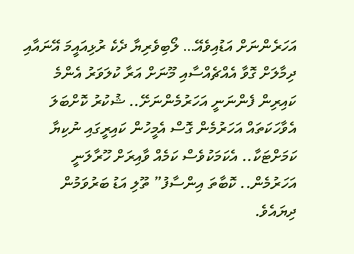އަހަރެންނަށް އަޑުއިވެއޭ… ލޯބިވެރިޔާ ދެކެ ރުޅިއައީމަ އޭނައާއި ދިމާލަށް ގޮވާ އެއްޗެއްސާއި މޫނަށް އަރާ ކުލަވަރު އެންމެ ކައިރިން ފެންނަނީ އަހަރުމެންނަށޭ.. ޝުކުރު ކޮށްބަލަ އެވާހަކަތައް އަހަރުމެން ގޮސް އެމީހުން ކައިރީގައި ނުކިޔާ ކަމަށްޓަކާ.. އެކަމަކުވެސް ކަމެއް ވާއިރަށް ހޫރާލަނީ އަހަރުމެން.. ކޮބާތަ އިންސާފު” ތޫލި އަޑު ބަރުވަމުން ދިޔައެވެ.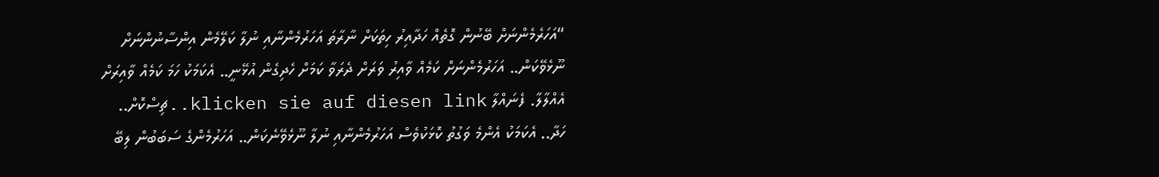“އަހަރެމެންނަށް ބޭނުން ގޮތެއް ހަދާއިރު ހިތަކަށް ނާރާތަ އަހަރުމެންނާއި ނުލާ ކަލޭމެން އިންސާނުންނަށް ނޫޅެވޭކަން.. އަހަރުމެންނަށް ކަމެއް ވާއިރު ވަރަށް ދެރަވާ ކަމަށް ހެދިގެން އުޅޭނީ.. އެކަމަކު ހަމަ ކަމެއް ވާއިރަށް އެއްލާލާ. ފެނައްލާ klicken sie auf diesen link..ޗިސްކޮށް.. ހަދާ.. އެކަމަކު އެންމެ ވަގުތު ކޮޅަކުވެސް އަހަރުމެންނާއި ނުލާ ނޫޅެވޭނެކަން.. އަހަރުމެންގެ ސަބަބުން ލިބޭ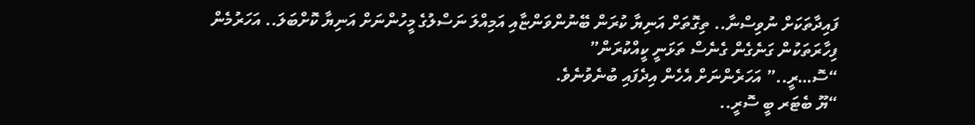ފައިދާތަކަށް ނުވިސްނާ.. ތިގޮތަށް އަނިޔާ ކުރަން ބޭނުންވަންޏާއި އަމިއްލަ ނަސްލުގެ މީހުންނަށް އަނިޔާ ކޮށްބަލަ.. އަހަރުމެން ފިހާރަތަކުން ގަނެގެން ގެނެސް ތަޅަނީ ކީއްކުރަން”
“ސޮ…ރީ..” އަހަރެންނަށް އެހެން އިދެފައި ބުނެވުނެވެ.
“ޔޫ ބެޓަރ ބީ ސޮރީ..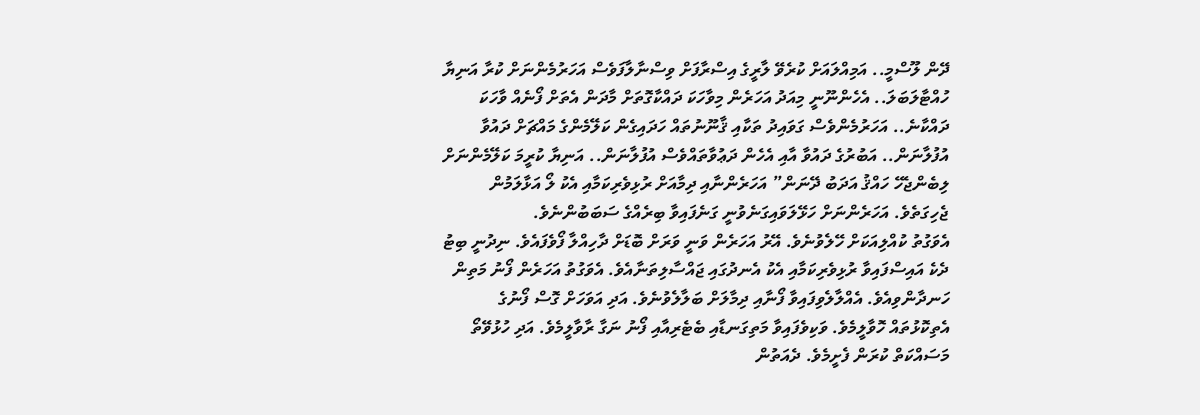ދޭން ލޫސްމީ.. އަމިއްލައަށް ކުރެވޭ ލާރީގެ އިސްރާފަށް ވިސްނާލާފަވެސް އަހަރުމެންނަށް ކުރާ އަނިޔާ ހުއްޓާލަބަލަ.. އެހެންނޫނީ މިއަދު އަހަރެން މިވާހަކަ ދައްކާގޮތަށް މާދަން އެތަށް ފޯނެއް ވާހަކަ ދައްކާނެ.. އަހަރުމެންވެސް ގަވައިދު ތަކާއި ޤާނޫނުތައް ހަދައިގެން ކަލޭމެންގެ މައްޗަށް ދައުވާ އުފުލާނަން.. އަބުރުގެ ދައުވާ އާއި އެހެން ދަޢުވާތައްވެސް އުފުލާނަން.. އަނިޔާ ކުރީމަ ކަލޭމެންނަށް ލިބެންޖެހޭ ހައްޤު އަދަބު ދޭނަން” އަހަރެންނާއި ދިމާއަށް ރުޅިވެރިކަމާއި އެކު ލޯ އަޅާލަމުން ޖެހިގަތެވެ. އަހަރެންނަށް ހަޅޭލަވައިގަނެވުނީ ގަނެފައިވާ ބިރެއްގެ ސަބަބުންނެވެ.
އެވަގުތު ކުއްލިއަކަށް ހޭލެވުނެވެ. އޭރު އަހަރެން ވަނީ ވަރަށް ބޮޑަށް ދާހިއްލާ ފޯވެފައެވެ. ނިދުނީ ބިޓު ދެކެ އައިސްފައިވާ ރުޅިވެރިކަމާއި އެކު އެނދުގައި ޖައްސާލިތަނާއެވެ. އެވަގުތު އަހަރެން ފޯނު މަތިން ހަނދާންވިއެވެ. އެއްލާލެވިފައިވާ ފޯނާއި ދިމާލަށް ބަލާލެވުނެވެ. އަދި އަވަހަށް ގޮސް ފޯނުގެ އެތިކޮޅުތައް ހޮވާލީމެވެ. ވަކިވެފައިވާ މަތިގަނޑާއި ބެޓެރިއާއި ފޯނު ނަގާ ރާވާލީމެވެ. އަދި ހުޅުވޭތޯ މަސައްކަތް ކުރަން ފެށީމެވެ. ދެއަތުން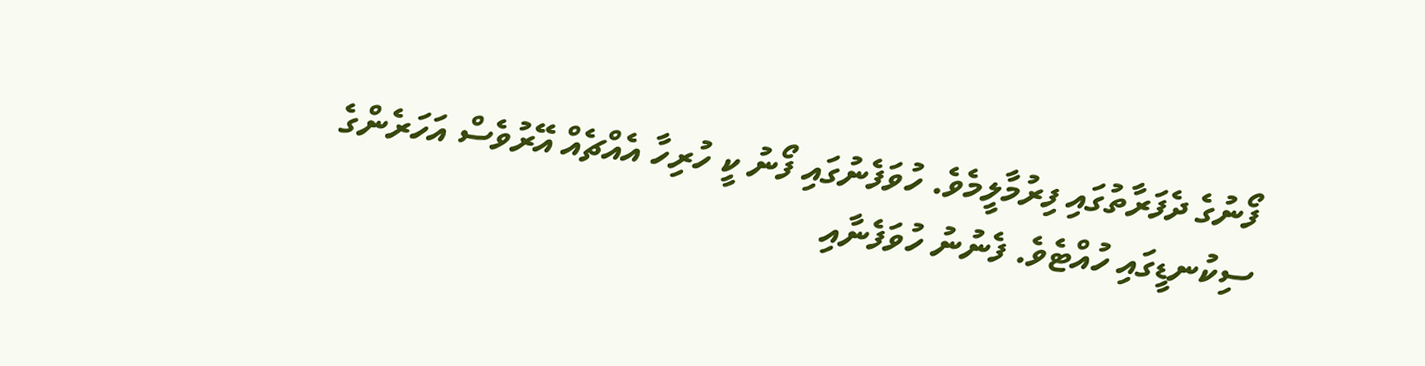ފޯނުގެ ދެފަރާތުގައި ފިރުމާލީމެވެ. ހުވަފެނުގައި ފޯނު ކީ ހުރިހާ އެއްޗެއް އޭރުވެސް އަހަރެންގެ ސިކުނޑީގައި ހުއްޓެވެ. ފެނުނު ހުވަފެނާއި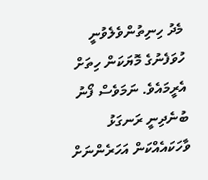މެދު ހިނިތުންވެލެވުނީ ހުވަފެނުގެ މޮޔަކަން ހިތަށް އެރީމައެވެ. ނަމަވެސް ފޯނު ބުނެދިނީ ރަނގަޅު ވާހަކައެއްކަން އަހަރެންނަށް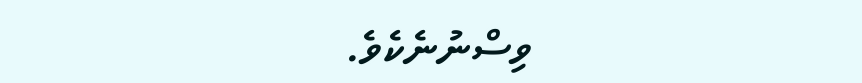ވިސްނުނެކެވެ.